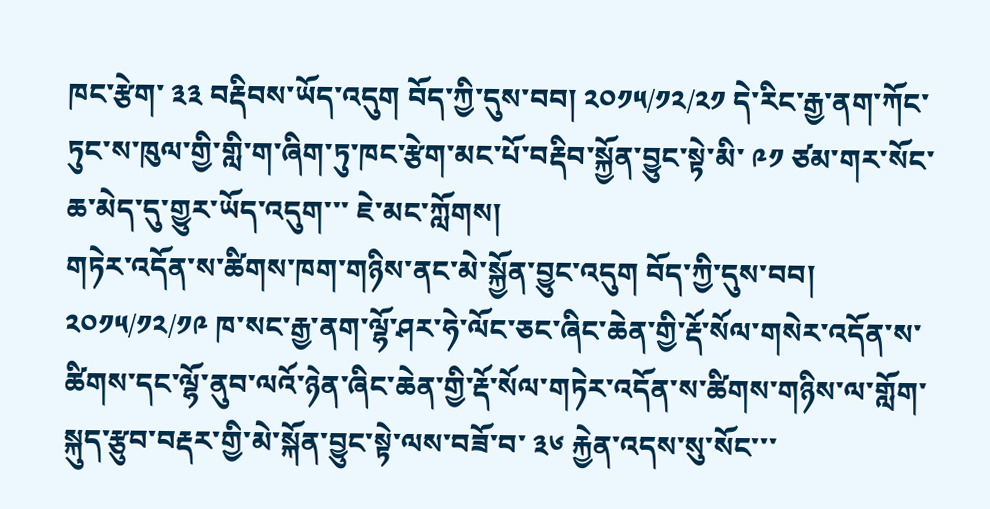ཁང་རྩེག་ ༣༣ བརྡིབས་ཡོད་འདུག བོད་ཀྱི་དུས་བབ། ༢༠༡༥/༡༢/༢༡ དེ་རིང་རྒྱ་ནག་ཀོང་ཏུང་ས་ཁུལ་གྱི་གླི་ག་ཞིག་ཏུ་ཁང་རྩེག་མང་པོ་བརྡིབ་སྐྱོན་བྱུང་སྟེ་མི་ ༩༡ ཙམ་གར་སོང་ཆ་མེད་དུ་གྱུར་ཡོད་འདུག་་་ ཇེ་མང་ཀློགས།
གཏེར་འདོན་ས་ཚིགས་ཁག་གཉིས་ནང་མེ་སྐྱོན་བྱུང་འདུག བོད་ཀྱི་དུས་བབ། ༢༠༡༥/༡༢/༡༩ ཁ་སང་རྒྱ་ནག་ལྷོ་ཤར་ཧེ་ལོང་ཅང་ཞིང་ཆེན་གྱི་རྡོ་སོལ་གསེར་འདོན་ས་ཚིགས་དང་ལྷོ་ནུབ་ལའོ་ཉེན་ཞིང་ཆེན་གྱི་རྡོ་སོལ་གཏེར་འདོན་ས་ཚིགས་གཉིས་ལ་གློག་སྐུད་རྩུབ་བརྡར་གྱི་མེ་སྐོན་བྱུང་སྟེ་ལས་བཟོ་བ་ ༣༦ རྐྱེན་འདས་སུ་སོང་་་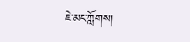ཇེ་མང་ཀློགས།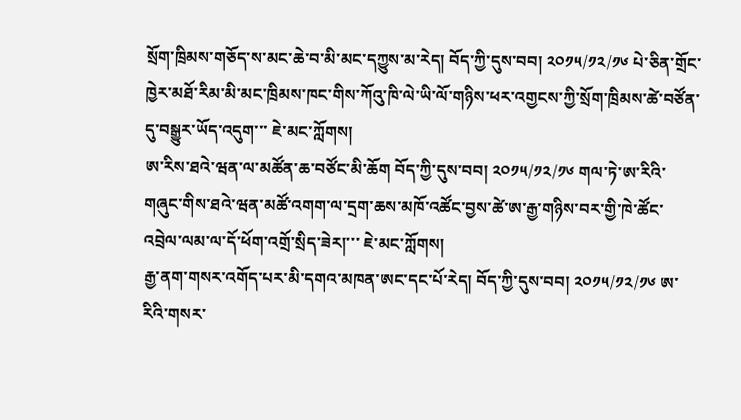སྲོག་ཁྲིམས་གཅོད་ས་མང་ཆེ་བ་མི་མང་དཀྱུས་མ་རེད། བོད་ཀྱི་དུས་བབ། ༢༠༡༥/༡༢/༡༦ པེ་ཅིན་གྲོང་ཁྱེར་མཐོ་རིམ་མི་མང་ཁྲིམས་ཁང་གིས་ཀོའུ་ཁི་ལེ་ཡི་ལོ་གཉིས་ཕར་འགྱངས་ཀྱི་སྲོག་ཁྲིམས་ཚེ་བཙོན་དུ་བསྒྱུར་ཡོད་འདུག་་་ ཇེ་མང་ཀློགས།
ཨ་རིས་ཐའེ་ཝན་ལ་མཚོན་ཆ་བཙོང་མི་ཆོག བོད་ཀྱི་དུས་བབ། ༢༠༡༥/༡༢/༡༦ གལ་ཏེ་ཨ་རིའི་གཞུང་གིས་ཐའེ་ཝན་མཚོ་འགག་ལ་དྲག་ཆས་མཁོ་འཚོང་བྱས་ཚེ་ཨ་རྒྱ་གཉིས་བར་གྱི་ཁེ་ཚོང་འབྲེལ་ལམ་ལ་དོ་ཕོག་འགྲོ་སྲིད་ཟེར།་་་ ཇེ་མང་ཀློགས།
རྒྱ་ནག་གསར་འགོད་པར་མི་དགའ་མཁན་ཨང་དང་པོ་རེད། བོད་ཀྱི་དུས་བབ། ༢༠༡༥/༡༢/༡༦ ཨ་རིའི་གསར་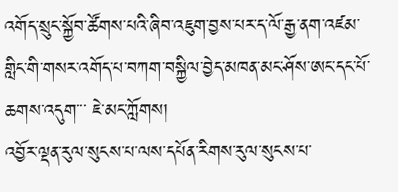འགོད་སྲུང་སྐྱོབ་ཚོགས་པའི་ཞིབ་འཇུག་བྱས་པར་ད་ལོ་རྒྱ་ནག་འཛམ་གླིང་གི་གསར་འགོད་པ་བཀག་བསྐྱིལ་བྱེད་མཁན་མང་ཤོས་ཨང་དང་པོ་ཆགས་འདུག་་་ ཇེ་མང་ཀློགས།
འབྱོར་ལྡན་རུལ་སུངས་པ་ལས་དཔོན་རིགས་རུལ་སུངས་པ་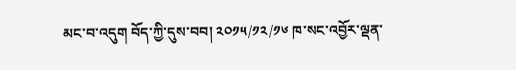མང་བ་འདུག བོད་ཀྱི་དུས་བབ། ༢༠༡༥/༡༢/༡༦ ཁ་སང་འབྱོར་ལྡན་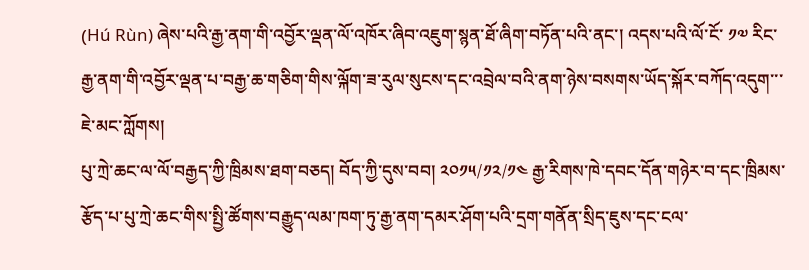(Hú Rùn) ཞེས་པའི་རྒྱ་ནག་གི་འབྱོར་ལྡན་ལོ་འཁོར་ཞིབ་འཇུག་སྙན་ཐོ་ཞིག་བཏོན་པའི་ནང་། འདས་པའི་ལོ་ངོ་ ༡༧ རིང་རྒྱ་ནག་གི་འབྱོར་ལྡན་པ་བརྒྱ་ཆ་གཅིག་གིས་ལྐོག་ཟ་རུལ་སུངས་དང་འབྲེལ་བའི་ནག་ཉེས་བསགས་ཡོད་སྐོར་བཀོད་འདུག་་་ ཇེ་མང་ཀློགས།
པུ་ཀྲེ་ཆང་ལ་ལོ་བརྒྱད་ཀྱི་ཁྲིམས་ཐག་བཅད། བོད་ཀྱི་དུས་བབ། ༢༠༡༥/༡༢/༡༤ རྒྱ་རིགས་ཁེ་དབང་དོན་གཉེར་བ་དང་ཁྲིམས་རྩོད་པ་པུ་ཀྲེ་ཆང་གིས་སྤྱི་ཚོགས་བརྒྱུད་ལམ་ཁག་ཏུ་རྒྱ་ནག་དམར་ཤོག་པའི་དྲག་གནོན་སྲིད་ཇུས་དང་ངལ་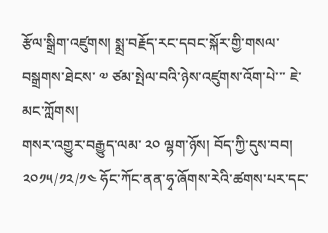རྩོལ་སྒྲིག་འཛུགས། སྨྲ་བརྗོད་རང་དབང་སྐོར་གྱི་གསལ་བསྒྲགས་ཐེངས་ ༧ ཙམ་སྤེལ་བའི་ཉེས་འཛུགས་འོག་པེ་་་ ཇེ་མང་ཀློགས།
གསར་འགྱུར་བརྒྱུད་ལམ་ ༢༠ ལྷག་ཉོས། བོད་ཀྱི་དུས་བབ། ༢༠༡༥/༡༢/༡༤ ཧོང་ཀོང་ནན་ཧྭ་ཞོགས་རེའི་ཚགས་པར་དང་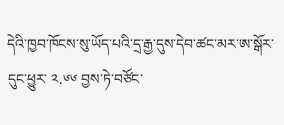དེའི་ཁྱབ་ཁོངས་སུ་ཡོད་པའི་དྲ་རྒྱ་དུས་དེབ་ཚང་མར་ཨ་སྒོར་དུང་ཕྱུར་ ༢.༦༦ བྱས་ཏེ་བཙོང་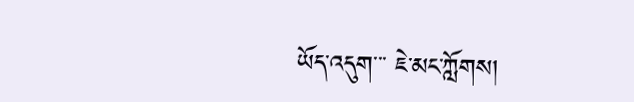ཡོད་འདུག་་་ ཇེ་མང་ཀློགས།